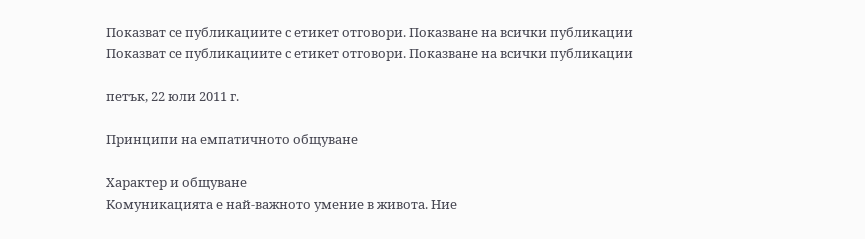Показват се публикациите с етикет отговори. Показване на всички публикации
Показват се публикациите с етикет отговори. Показване на всички публикации

петък, 22 юли 2011 г.

Принципи на емпатичното общуване

Характер и общуване
Комуникацията е най-важното умение в живота. Ние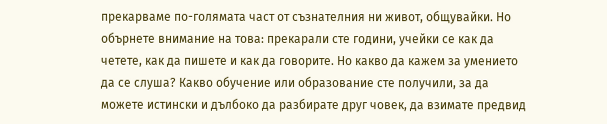прекарваме по-голямата част от съзнателния ни живот, общувайки. Но обърнете внимание на това: прекарали сте години, учейки се как да четете, как да пишете и как да говорите. Но какво да кажем за умението да се слуша? Какво обучение или образование сте получили, за да можете истински и дълбоко да разбирате друг човек, да взимате предвид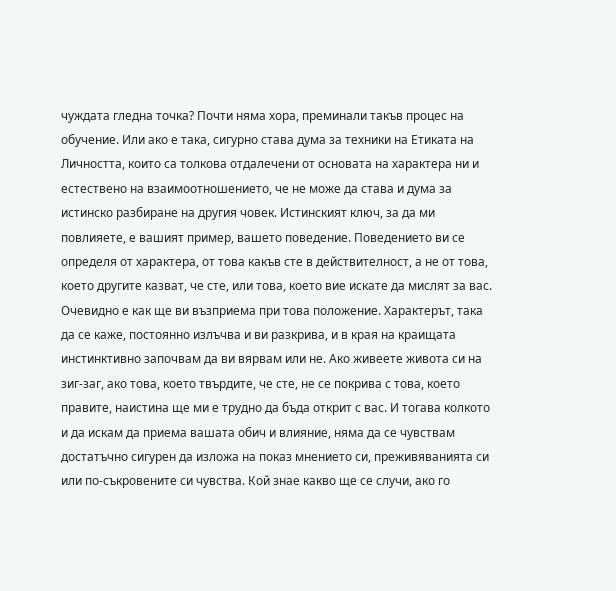чуждата гледна точка? Почти няма хора, преминали такъв процес на обучение. Или ако е така, сигурно става дума за техники на Етиката на Личността, които са толкова отдалечени от основата на характера ни и естествено на взаимоотношението, че не може да става и дума за истинско разбиране на другия човек. Истинският ключ, за да ми повлияете, е вашият пример, вашето поведение. Поведението ви се определя от характера, от това какъв сте в действителност, а не от това, което другите казват, че сте, или това, което вие искате да мислят за вас. Очевидно е как ще ви възприема при това положение. Характерът, така да се каже, постоянно излъчва и ви разкрива, и в края на краищата инстинктивно започвам да ви вярвам или не. Ако живеете живота си на зиг-заг, ако това, което твърдите, че сте, не се покрива с това, което правите, наистина ще ми е трудно да бъда открит с вас. И тогава колкото и да искам да приема вашата обич и влияние, няма да се чувствам достатъчно сигурен да изложа на показ мнението си, преживяванията си или по-съкровените си чувства. Кой знае какво ще се случи, ако го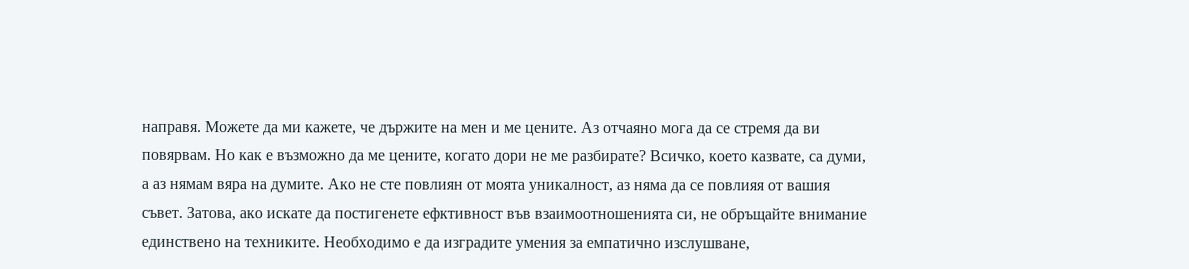направя. Можете да ми кажете, че държите на мен и ме цените. Аз отчаяно мога да се стремя да ви повярвам. Но как е възможно да ме цените, когато дори не ме разбирате? Всичко, което казвате, са думи, а аз нямам вяра на думите. Ако не сте повлиян от моята уникалност, аз няма да се повлияя от вашия съвет. Затова, ако искате да постигенете ефктивност във взаимоотношенията си, не обръщайте внимание единствено на техниките. Необходимо е да изградите умения за емпатично изслушване,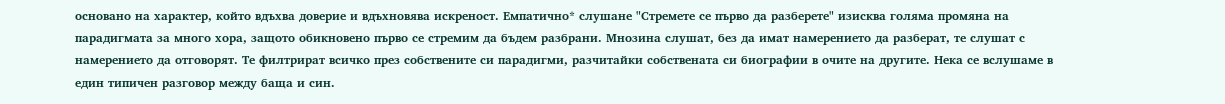основано на характер, който вдъхва доверие и вдъхновява искреност. Емпатично* слушане "Стремете се първо да разберете" изисква голяма промяна на парадигмата за много хора, защото обикновено първо се стремим да бъдем разбрани. Мнозина слушат, без да имат намерението да разберат, те слушат с намерението да отговорят. Те филтрират всичко през собствените си парадигми, разчитайки собствената си биографии в очите на другите. Нека се вслушаме в един типичен разговор между баща и син.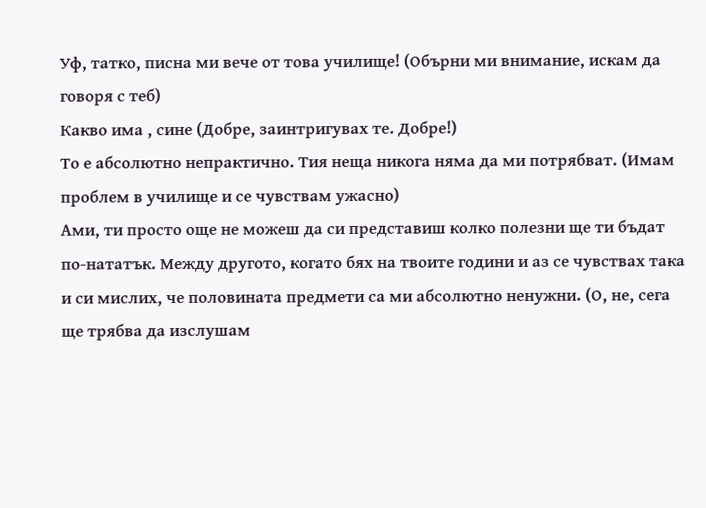Уф, татко, писна ми вече от това училище! (Обърни ми внимание, искам да говоря с теб)
Какво има , сине (Добре, заинтригувах те. Добре!)
То е абсолютно непрактично. Тия неща никога няма да ми потрябват. (Имам проблем в училище и се чувствам ужасно)
Ами, ти просто още не можеш да си представиш колко полезни ще ти бъдат по-нататък. Между другото, когато бях на твоите години и аз се чувствах така и си мислих, че половината предмети са ми абсолютно ненужни. (О, не, сега ще трябва да изслушам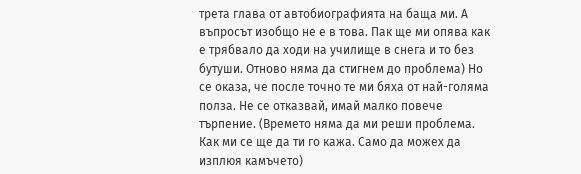трета глава от автобиографията на баща ми. А въпросът изобщо не е в това. Пак ще ми опява как е трябвало да ходи на училище в снега и то без бутуши. Отново няма да стигнем до проблема) Но се оказа, че после точно те ми бяха от най-голяма полза. Не се отказвай, имай малко повече търпение. (Времето няма да ми реши проблема. Как ми се ще да ти го кажа. Само да можех да изплюя камъчето)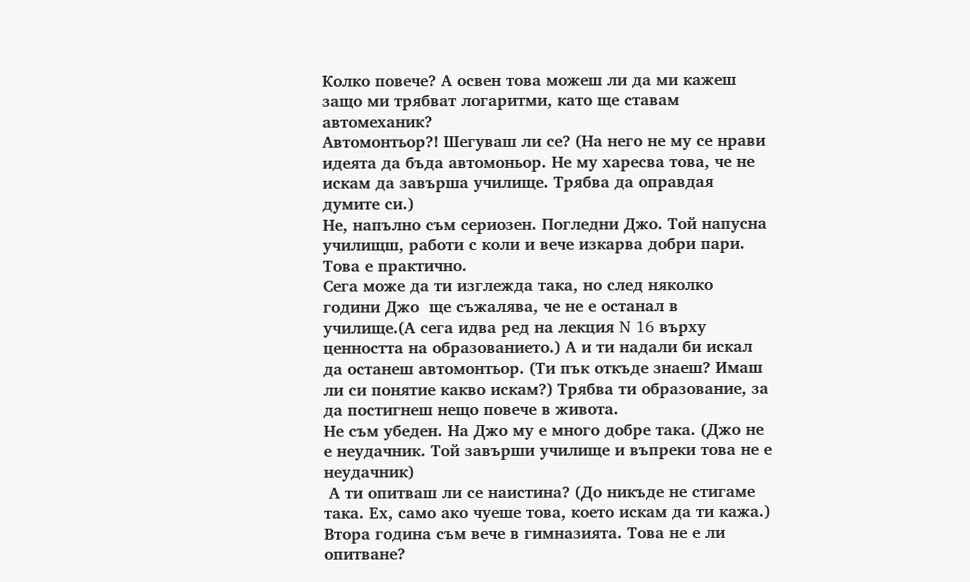Колко повече? А освен това можеш ли да ми кажеш защо ми трябват логаритми, като ще ставам автомеханик?
Автомонтьор?! Шегуваш ли се? (На него не му се нрави идеята да бъда автомоньор. Не му харесва това, че не искам да завърша училище. Трябва да оправдая думите си.)
Не, напълно съм сериозен. Погледни Джо. Той напусна училищш, работи с коли и вече изкарва добри пари. Това е практично.
Сега може да ти изглежда така, но след няколко години Джо  ще съжалява, че не е останал в училище.(А сега идва ред на лекция N 16 върху ценността на образованието.) А и ти надали би искал да останеш автомонтьор. (Ти пък откъде знаеш? Имаш ли си понятие какво искам?) Трябва ти образование, за да постигнеш нещо повече в живота.
Не съм убеден. На Джо му е много добре така. (Джо не е неудачник. Той завърши училище и въпреки това не е неудачник)
 А ти опитваш ли се наистина? (До никъде не стигаме така. Ех, само ако чуеше това, което искам да ти кажа.)
Втора година съм вече в гимназията. Това не е ли опитване?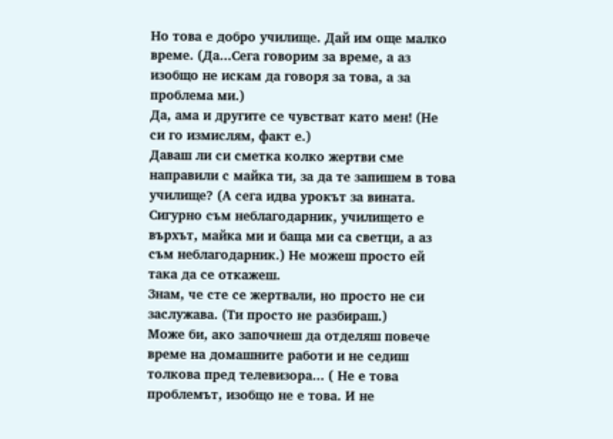Но това е добро училище. Дай им още малко време. (Да...Сега говорим за време, а аз изобщо не искам да говоря за това, а за проблема ми.)
Да, ама и другите се чувстват като мен! (Не си го измислям, факт е.)
Даваш ли си сметка колко жертви сме направили с майка ти, за да те запишем в това училище? (А сега идва урокът за вината. Сигурно съм неблагодарник, училището е върхът, майка ми и баща ми са светци, а аз съм неблагодарник.) Не можеш просто ей така да се откажеш.
Знам, че сте се жертвали, но просто не си заслужава. (Ти просто не разбираш.)
Може би, ако започнеш да отделяш повече време на домашните работи и не седиш толкова пред телевизора... ( Не е това проблемът, изобщо не е това. И не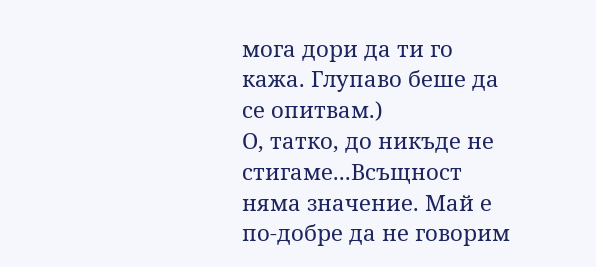мога дори да ти го кажа. Глупаво беше да се опитвам.)
О, татко, до никъде не стигаме...Всъщност няма значение. Май е по-добре да не говорим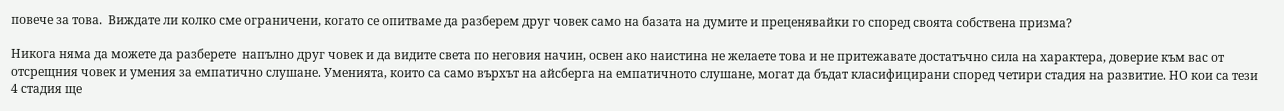повече за това.  Виждате ли колко сме ограничени, когато се опитваме да разберем друг човек само на базата на думите и преценявайки го според своята собствена призма?

Никога няма да можете да разберете  напълно друг човек и да видите света по неговия начин, освен ако наистина не желаете това и не притежавате достатъчно сила на характера, доверие към вас от отсрещния човек и умения за емпатично слушане. Уменията, които са само върхът на айсберга на емпатичното слушане, могат да бъдат класифицирани според четири стадия на развитие. НО кои са тези 4 стадия ще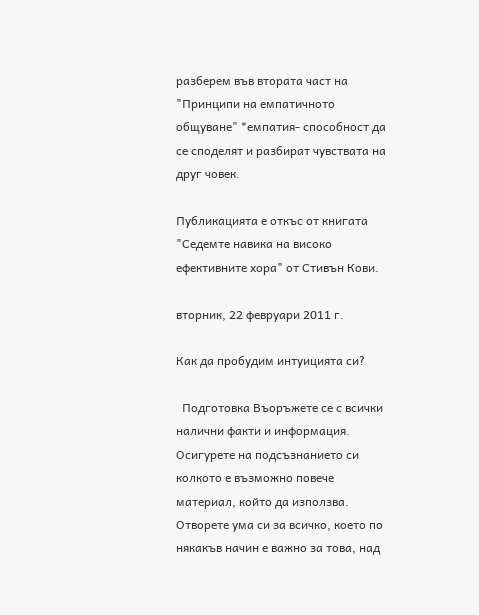разберем във втората част на "Принципи на емпатичното общуване" *емпатия- способност да се споделят и разбират чувствата на друг човек.

Публикацията е откъс от книгата "Седемте навика на високо ефективните хора" от Стивън Кови.

вторник, 22 февруари 2011 г.

Как да пробудим интуицията си?

  Подготовка Въоръжете се с всички налични факти и информация. Осигурете на подсъзнанието си колкото е възможно повече материал, който да използва. Отворете ума си за всичко, което по някакъв начин е важно за това, над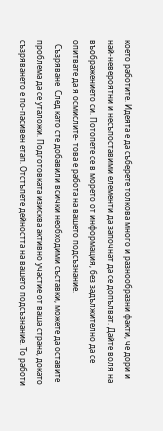което работите. Идеята е да съберете толкова много и разнообразни факти, че дори и най-невероятни и несъпоставими елементи да започнат да се допълват. Дайте воля на въображението си. Потопете се в морето от информация, без задължително да се опитвате да я осмислите- това е работа на вашето подсъзнание.
  Съзряване  След като сте добавили всички необходими съставки, можете да оставите проблема да се уталожи. Подготовката изисква активно участие от ваша страна, докато съзряването е по-пасивен етап. Отстъпете дейността на вашето подсъзнание. То работи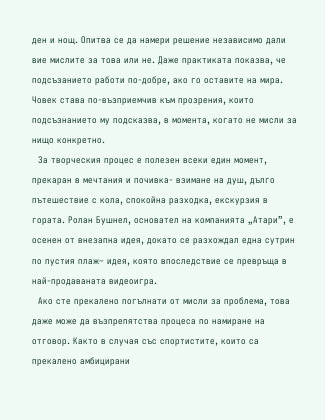ден и нощ. Опитва се да намери решение независимо дали вие мислите за това или не. Даже практиката показва, че подсъзанието работи по-добре, ако го оставите на мира. Човек става по-възприемчив към прозрения, които подсъзнанието му подсказва, в момента, когато не мисли за нищо конкретно.
  За творческия процес е полезен всеки един момент, прекаран в мечтания и почивка- взимане на душ, дълго пътешествие с кола, спокойна разходка, екскурзия в гората. Ролан Бушнел, основател на компанията „Атари”, е осенен от внезапна идея, докато се разхождал една сутрин по пустия плаж– идея, която впоследствие се превръща в най-продаваната видеоигра.
  Ако сте прекалено погълнати от мисли за проблема, това даже може да възпрепятства процеса по намиране на отговор. Както в случая със спортистите, които са прекалено амбицирани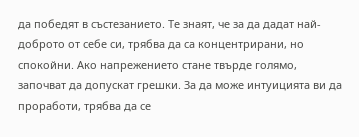да победят в състезаниетo. Те знаят, че за да дадат най-доброто от себе си, трябва да са концентрирани, но спокойни. Ако напрежението стане твърде голямо, започват да допускат грешки. За да може интуицията ви да проработи, трябва да се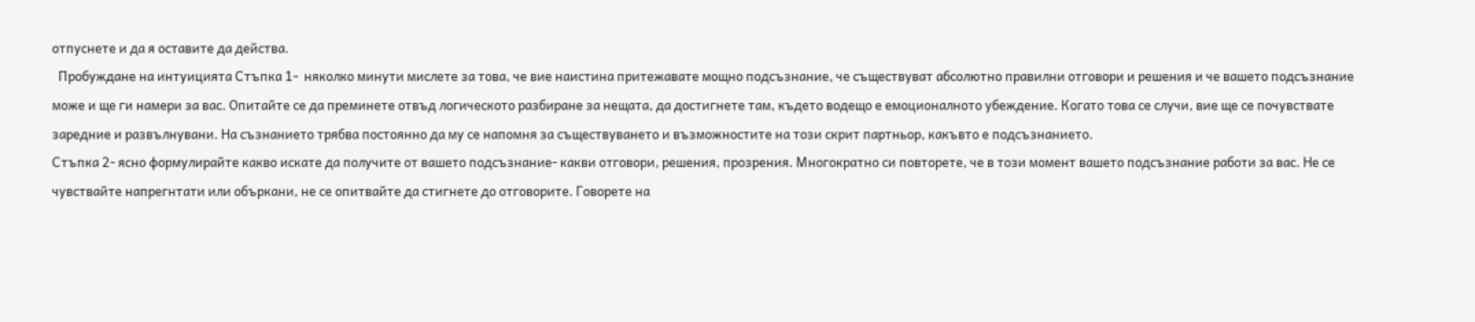отпуснете и да я оставите да действа.
  Пробуждане на интуицията Стъпка 1-  няколко минути мислете за това, че вие наистина притежавате мощно подсъзнание, че съществуват абсолютно правилни отговори и решения и че вашето подсъзнание може и ще ги намери за вас. Опитайте се да преминете отвъд логическото разбиране за нещата, да достигнете там, където водещо е емоционалното убеждение. Когато това се случи, вие ще се почувствате заредние и развълнувани. На съзнанието трябва постоянно да му се напомня за съществуването и възможностите на този скрит партньор, какъвто е подсъзнанието.
Стъпка 2- ясно формулирайте какво искате да получите от вашето подсъзнание- какви отговори, решения, прозрения. Многократно си повторете, че в този момент вашето подсъзнание работи за вас. Не се чувствайте напрегнтати или объркани, не се опитвайте да стигнете до отговорите. Говорете на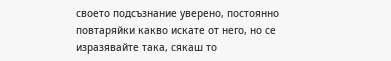своето подсъзнание уверено, постоянно повтаряйки какво искате от него, но се изразявайте така, сякаш то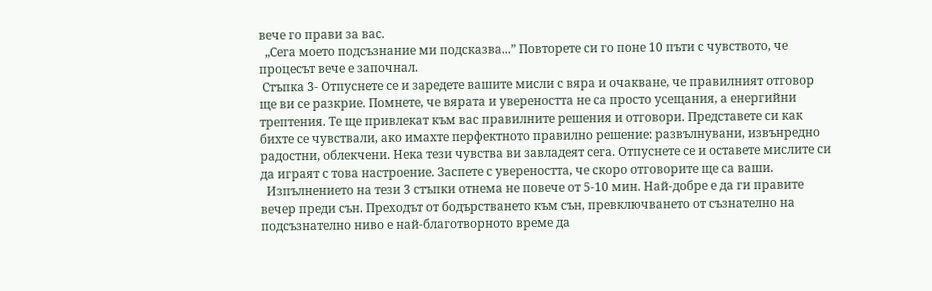вече го прави за вас.
  „Сега моето подсъзнание ми подсказва...” Повторете си го поне 10 пъти с чувството, че процесът вече е започнал.
 Стъпка 3- Отпуснете се и заредете вашите мисли с вяра и очакване, че правилният отговор ще ви се разкрие. Помнете, че вярата и увереността не са просто усещания, а енергийни трептения. Те ще привлекат към вас правилните решения и отговори. Представете си как бихте се чувствали, ако имахте перфектното правилно решение: развълнувани, извънредно радостни, облекчени. Нека тези чувства ви завладеят сега. Отпуснете се и оставете мислите си да играят с това настроение. Заспете с увереността, че скоро отговорите ще са ваши.
  Изпълнението на тези 3 стъпки отнема не повече от 5-10 мин. Най-добре е да ги правите вечер преди сън. Преходът от бодърстването към сън, превключването от съзнателно на подсъзнателно ниво е най-благотворното време да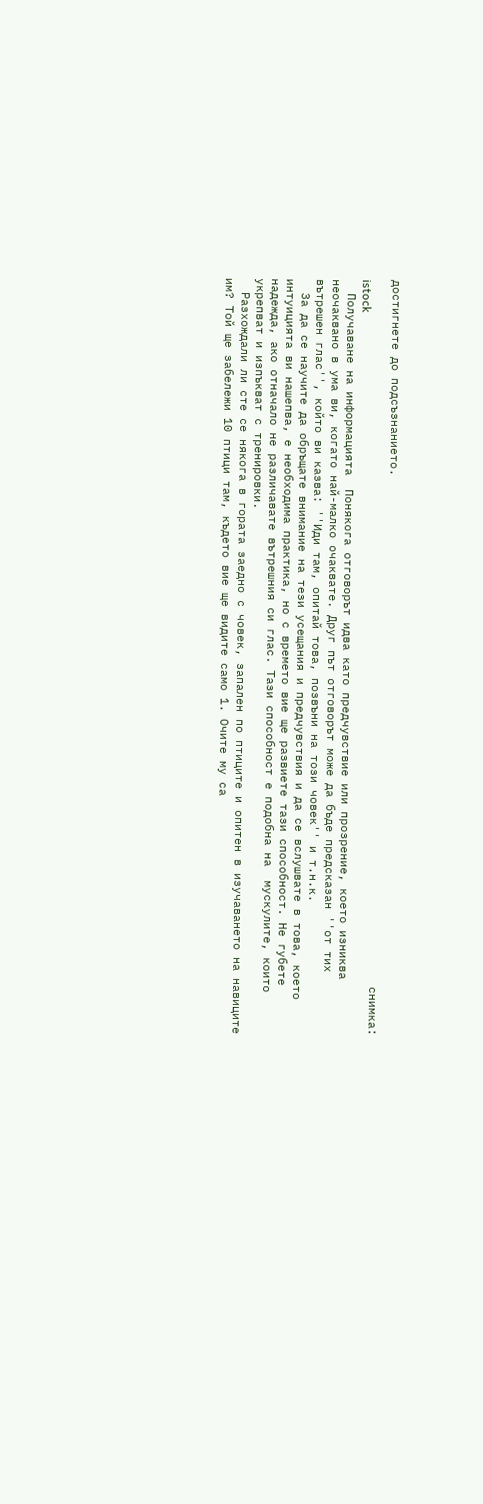достигнете до подсъзнанието.
                                                                                                     снимка: istock
  Получаване на информацията  Понякога отговорът идва като предчувствие или прозрение, което изниква неочаквано в ума ви, когато най-малко очаквате. Друг път отговорът може да бъде предсказан ''от тих  вътрешен глас'', който ви казва: ''Иди там, опитай това, позвъни на този човек'' и т.н.к.
  За да се научите да обръщате внимание на тези усещания и предчувствия и да се вслушвате в това, което интуицията ви нашепва, е необходима практика, но с времето вие ще развиете тази способност. Не губете надежда, ако отначало не различавате вътрешния си глас. Тази способност е подобна на  мускулите, които укрепват и изпъкват с тренировки.
  Разхождали ли сте се някога в гората заедно с човек, запален по птиците и опитен в изучаването на навиците им? Той ще забележи 10 птици там, където вие ще видите само 1. Очите му са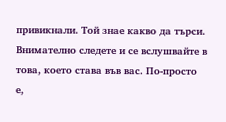привикнали. Той знае какво да търси. Внимателно следете и се вслушвайте в това, което става във вас. По-просто е,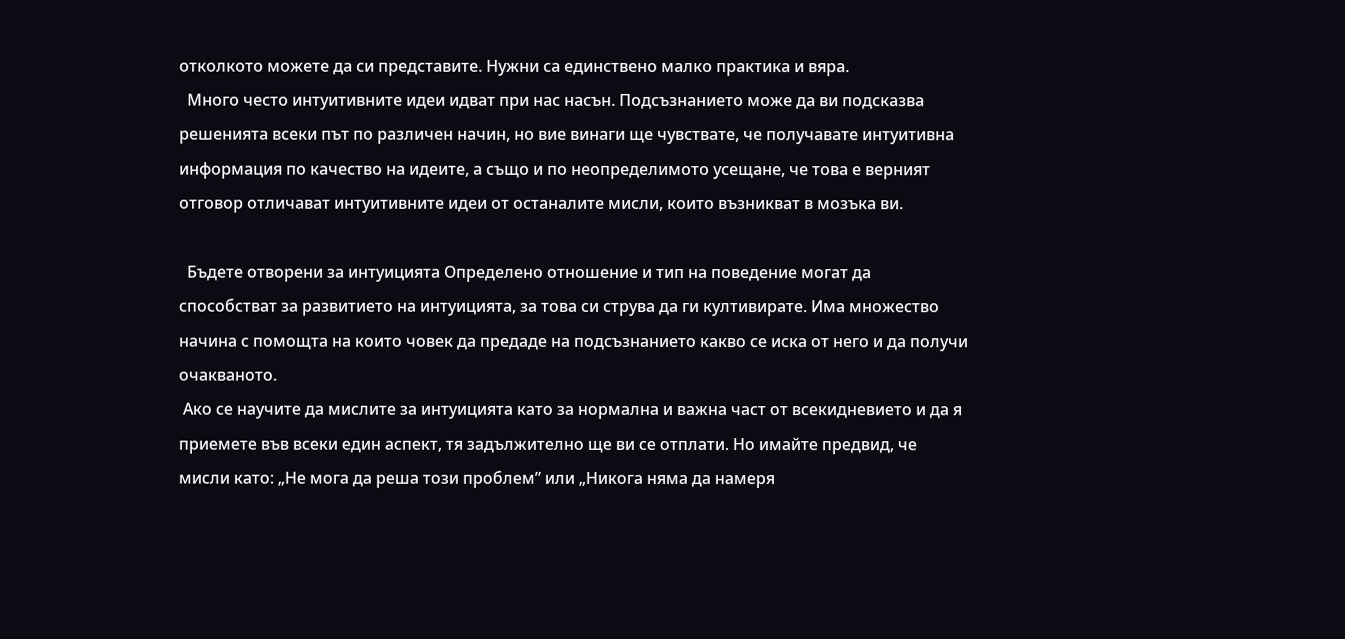отколкото можете да си представите. Нужни са единствено малко практика и вяра.
  Много често интуитивните идеи идват при нас насън. Подсъзнанието може да ви подсказва решенията всеки път по различен начин, но вие винаги ще чувствате, че получавате интуитивна информация по качество на идеите, а също и по неопределимото усещане, че това е верният отговор отличават интуитивните идеи от останалите мисли, които възникват в мозъка ви.

  Бъдете отворени за интуицията Определено отношение и тип на поведение могат да способстват за развитието на интуицията, за това си струва да ги култивирате. Има множество начина с помощта на които човек да предаде на подсъзнанието какво се иска от него и да получи очакваното.
 Ако се научите да мислите за интуицията като за нормална и важна част от всекидневието и да я приемете във всеки един аспект, тя задължително ще ви се отплати. Но имайте предвид, че мисли като: „Не мога да реша този проблем” или „Никога няма да намеря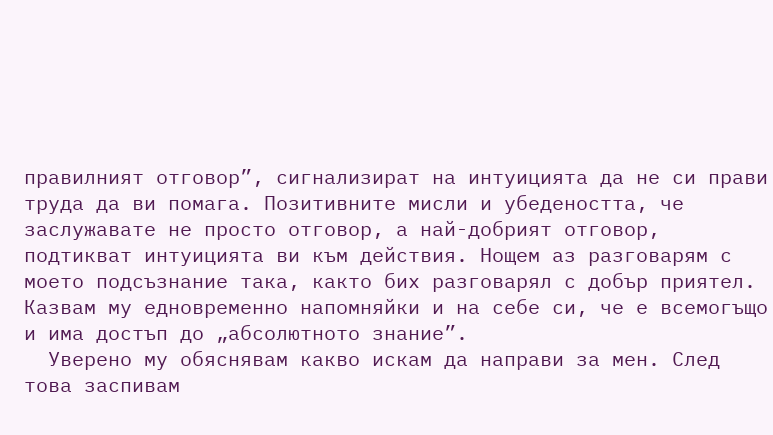правилният отговор”, сигнализират на интуицията да не си прави труда да ви помага. Позитивните мисли и убедеността, че заслужавате не просто отговор, а най-добрият отговор, подтикват интуицията ви към действия. Нощем аз разговарям с моето подсъзнание така, както бих разговарял с добър приятел. Казвам му едновременно напомняйки и на себе си, че е всемогъщо и има достъп до „абсолютното знание”.
  Уверено му обяснявам какво искам да направи за мен. След това заспивам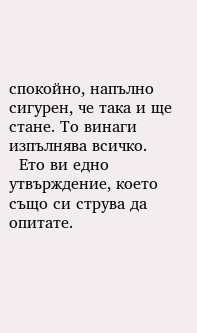спокойно, напълно сигурен, че така и ще стане. То винаги изпълнява всичко.
  Ето ви едно утвърждение, което също си струва да опитате.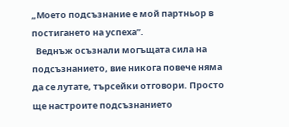„Моето подсъзнание е мой партньор в постигането на успеха”.
  Веднъж осъзнали могъщата сила на подсъзнанието, вие никога повече няма да се лутате, търсейки отговори. Просто ще настроите подсъзнанието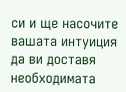си и ще насочите вашата интуиция да ви доставя необходимата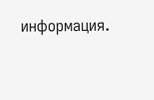информация.